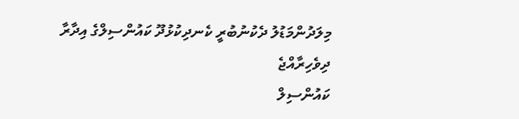މިލަދުންމަޑުލު ދެކުނުބުރީ ކެނދިކުޅުދޫ ކައުންސިލްގެ އިދާރާ
ދިވެހިރާއްޖެ
ކައުންސިލް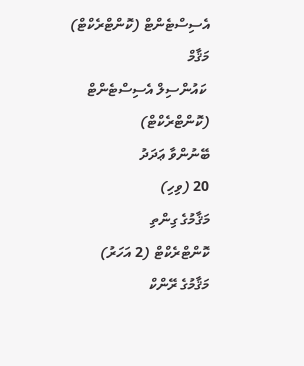އެސިސްޓެންޓް (ކޮންޓްރެކްޓް)
މަޤާމް
 ކައުންސިލް އެސިސްޓެންޓް (ކޮންޓްރެކްޓް)
ބޭނުންވާ ޢަދަދު
20 (ވިހި)
މަޤާމުގެ ގިންތި
ކޮންޓްރެކްޓް (2 އަހަރު)
މަޤާމުގެ ރޭންކް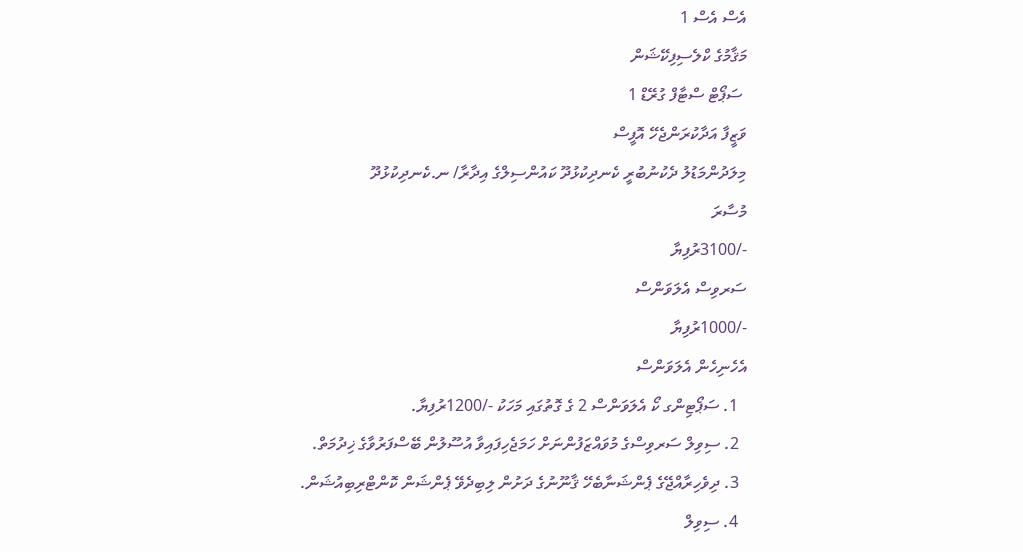އެސް އެސް 1
މަޤާމުގެ ކްލެސިފިކޭޝަން
 ސަޕޯޓް ސްޓާފް ގުރޭޑް 1
ވަޒީފާ އަދާކުރަންޖެހޭ އޮފީސް
މިލަދުންމަޑުލު ދެކުނުބުރީ ކެނދިކުޅުދޫ ކައުންސިލްގެ އިދާރާ/ ނ.ކެނދިކުޅުދޫ
މުސާރަ
-/3100ރުފިޔާ
ސަރވިސް އެލަވަންސް
-/1000ރުފިޔާ
އެހެނިހެން އެލަވަންސް
  1. ސަޕޯޓިންގ ކޯ އެލަވަންސް 2 ގެ ގޮތުގައި މަހަކު -/1200ރުފިޔާ.
  2. ސިވިލް ސަރވިސްގެ މުވައްޒަފުންނަށް ހަމަޖެހިފައިވާ އުސޫލުން ބޭސްފަރުވާގެ ޚިދުމަތް.
  3. ދިވެހިރާއްޖޭގެ ޕެންޝަނާބެހޭ ޤާނޫނުގެ ދަށުން ލިބިދެވޭ ޕެންޝަން ކޮންޓްރިބިއުޝަން.
  4. ސިވިލް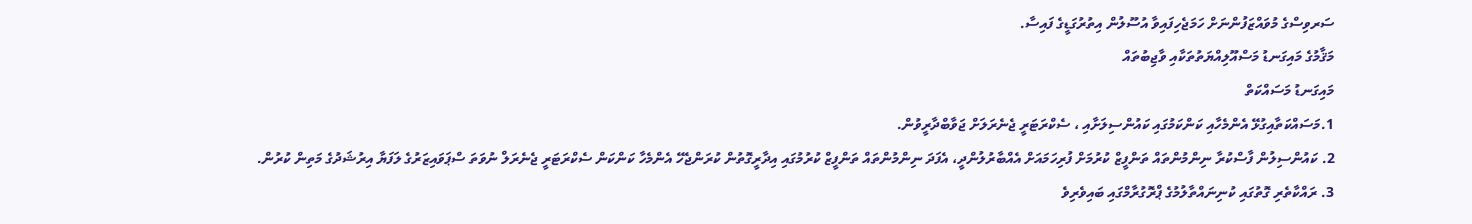ސަރވިސްގެ މުވައްޒަފުންނަށް ހަމަޖެހިފައިވާ އުސޫލުން އިތުރުގަޑީގެ ފައިސާ.
މަޤާމުގެ މައިގަނޑު މަސްއޫލިއްޔަތުތަކާއި ވާޖިބުތައް
މައިގަނޑު މަސައްކަތް
1.މަސައްކަތާއިގުޅޭ އެންމެހާއި ކަންކަމުގައި ކައުންސިލަށާއި ، ސެކްރަޓަރީ ޖެނެރަލަށް ޖަވާބްދާރީވުން.
2. ކައުންސިލުން ފާސްކުރާ ނިންމުންތައް ތަންފީޒް ކުރުމަށް ފުރިހަމައަށް އެއްބާރުލުންދީ، އެފަދަ ނިންމުންތައް ތަންފީޒް ކުރުމުގައި އިދާރީގޮތުން ކުރަންޖެހޭ އެންމެހާ ކަންކަން ސެކްރަޓަރީ ޖެނެރަލް ނުވަތަ ސްޕަވައިޒަރުގެ ލަފަޔާ އިރުޝަދުގެ މަތިން ކުރުން.
3. ރައްކާތެރި ގޮތުގައި ކުނިނައްތާލުމުގެ ޕްރޮގުރާމްގައި ބައިވެރިވެ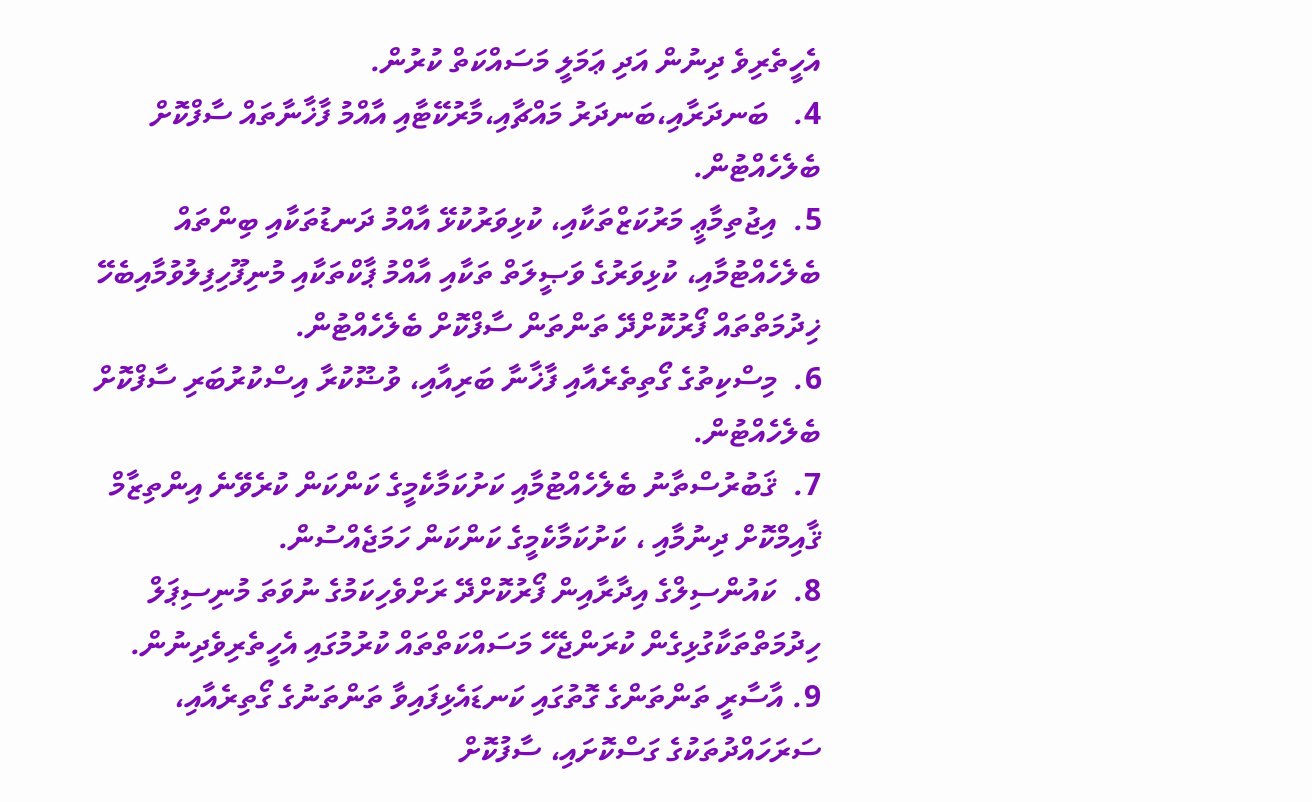އެހީތެރިވެ ދިނުން އަދި ޢަމަލީ މަސައްކަތް ކުރުން.
4.   ބަނދަރާއި،ބަނދަރު މައްޗާއި،މާރުކޭޓާއި އާއްމު ފާޚާނާތައް ސާފްކޮށް ބެލެހެއްޓުން.
5.  އިޖުތިމާޢީ މަރުކަޒްތަކާއި، ކުޅިވަރުކުޅޭ އާއްމު ދަނޑުތަކާއި ބިންތައް ބެލެހެއްޓުމާއި، ކުޅިވަރުގެ ވަޞީލަތް ތަކާއި އާއްމު ޕާކްތަކާއި މުނިފޫހިފިލުވުމާއިބެހޭ ޚިދުމަތްތައް ފޯރުކޮށްދޭ ތަންތަން ސާފްކޮށް ބެލެހެއްޓުން.
6.  މިސްކިތުގެ ގޯތިތެރެއާއި ފާޚާނާ ބަރިއާއި، ވުޟޫކުރާ އިސްކުރުބަރި ސާފްކޮށް ބެލެހެއްޓުން.
7.  ޤަބުރުސްތާނު ބެލެހެއްޓުމާއި ކަށުކަމާކެމީގެ ކަންކަން ކުރެވޭނެ އިންތިޒާމް ޤާއިމްކޮށް ދިނުމާއި ، ކަށުކަމާކެމީގެ ކަންކަން ހަމަޖެއްސުން.
8.  ކައުންސިލްގެ އިދާރާއިން ފޯރުކޮށްދޭ ރަށްވެހިކަމުގެ ނުވަތަ މުނިސިޕަލް ހިދުމަތްތަކާގުޅިގެން ކުރަންޖެހޭ މަސައްކަތްތައް ކުރުމުގައި އެހީތެރިވެދިނުން.
9. އާސާރީ ތަންތަންގެ ގޮތުގައި ކަނޑައެޅިފައިވާ ތަންތަނުގެ ގޯތިރެއާއި، ސަރަހައްދުތަކުގެ ގަސްކޮށައި، ސާފުކޮށް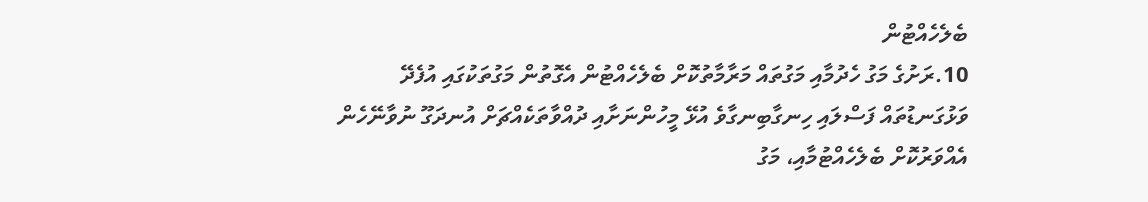ބެލެހެއްޓުން
10.ރަށުގެ މަގު ހެދުމާއި މަގުތައް މަރާމާތުކޮށް ބެލެހެއްޓުން އެގޮތުން މަގުތަކުގައި އުފެދޭ ވަޅުގަނޑުތައް ފަސްލައި ހިނގާބިނގާވެ އުޅޭ މީހުންނަށާއި ދުއްވާތަކެއްޗަށް އުނދަގޫ ނުވާނޭހެން އެއްވަރުކޮށް ބެލެހެއްޓުމާއި، މަގު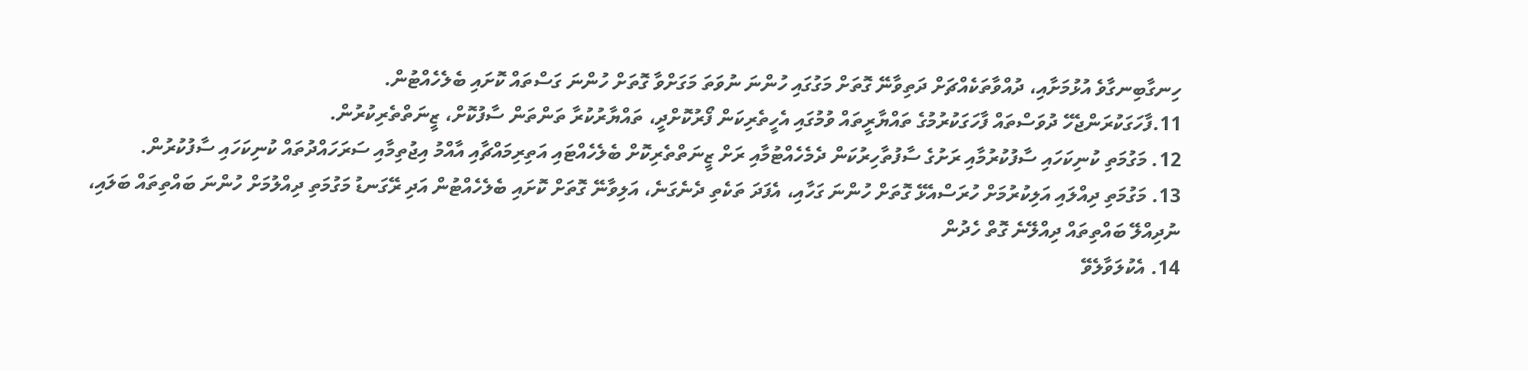ހިނގާބިނގާވެ އުޅުމަށާއި، ދުއްވާތަކެއްޗަށް ދަތިވާނޭ ގޮތަށް މަގުގައި ހުންނަ ނުވަތަ މަގަށްވާ ގޮތަށް ހުންނަ ގަސްތައް ކޮށައި ބެލެހެއްޓުން.
11.ފާހަގަކުރަންޖެހޭ ދުވަސްތައް ފާހަގަކުރުމުގެ ތައްޔާރީތައް ވުމުގައި އެހީތެރިކަން ފޯރުކޮށްދީ، ތައްޔާރުކުރާ ތަންތަން ސާފުކޮށް، ޒީނަތްތެރިކުރުން.
12. މަގުމަތި ކުނިކަހައި ސާފުކުރުމާއި ރަށުގެ ސާފުތާހިރުކަން ދެމެހެއްޓުމާއި ރަށް ޒީނަތްތެރިކޮށް ބެލެހެއްޓައި އަތިރިމައްޗާއި އާއްމު އިޖުތިމާއި ސަރަހައްދުތައް ކުނިކަހައި ސާފުކުރުން.
13. މަގުމަތި ދިއްލައި އަލިކުރުމަށް ހުރަސްއެޅޭ ގޮތަށް ހުންނަ ގަހާއި، އެފަދަ ތަކެތި ދެނެގަނެ، އަލިވާނޭ ގޮތަށް ކޮށައި ބެލެހެއްޓުން އަދި ރޭގަނޑު މަގުމަތި ދިއްލުމަށް ހުންނަ ބައްތިތައް ބަލައި، ނުދިއްލޭ ބައްތިތައް ދިއްލޭނެ ގޮތް ހެދުން
14. އެކުލަވާލެވޭ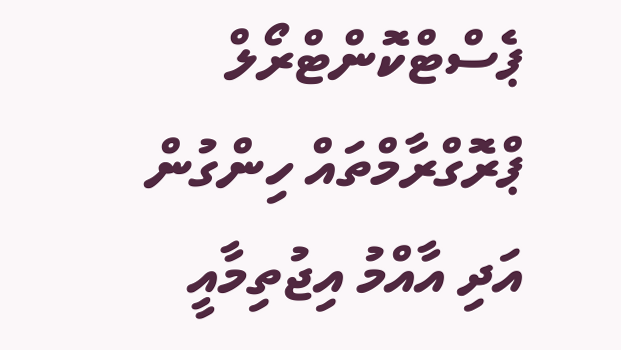ޕެސްޓްކޮންޓްރޯލް ޕްރޮގްރާމްތައް ހިންގުން އަދި އާއްމު އިޖުތިމާއީ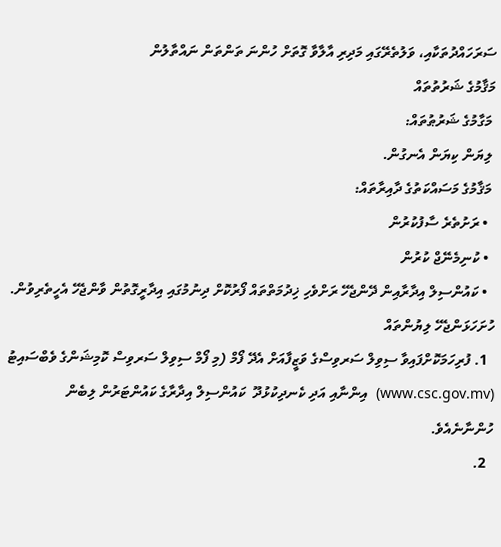ސަރަހައްދުތަކާއި، ވަލުތެރޭގައި މަދިރި އާލާވާ ގޮތަށް ހުންނަ ތަންތަން ނައްތާލުން
މަޤާމުގެ ޝަރުތުތައް
 މަގާމުގެ ޝަރުޠުތައް:
 ލިޔަން ކިޔަން އެނގުން.
 މަޤާމުގެ މަސައްކަތުގެ ދާއިރާތައް:
  • ރަށުތެރެ ސާފުކުރުން
  • ކުނިމެނޭޖް ކުރުން
  • ކައުންސިލް އިދާރާއިން ދޭންޖެހޭ ރަށްވެހި ޚިދުމަތްތައް ފޯރުކޮށް ދިނުމުގައި އިދާރީގޮތުން ވާންޖެހޭ އެހީތެރިވުން.
ހުށަހަޅަންޖެހޭ ލިޔުންތައް
  1. ފުރިހަމަކޮށްފައިވާ ސިވިލް ސަރވިސްގެ ވަޒީފާއަށް އެދޭ ފޯމް (މި ފޯމް ސިވިލް ސަރވިސް ކޮމިޝަންގެ ވެބްސައިޓު (www.csc.gov.mv)  އިންނާއި އަދި ކެނދިކުޅުދޫ  ކައުންސިލް އިދާރާގެ ކައުންޓަރުން ލިބެން ހުންނާނެއެވެ.
  2.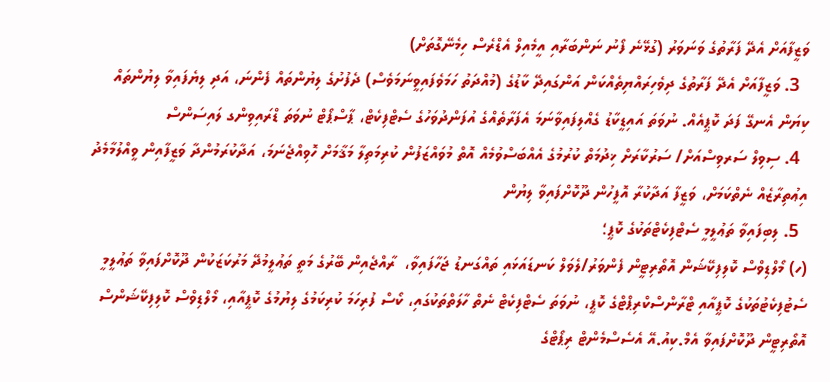ވަޒީފާއަށް އެދޭ ފަރާތުގެ ވަނަވަރު (ގުޅޭނެ ފޯނު ނަންބަރާއި އީމެއިލް އެޑްރެސް ހިމެނޭގޮތަށް)
  3. ވަޒީފާއަށް އެދޭ ފަރާތުގެ ދިވެހިރައްޔިތެއްކަން އަންގައިދޭ ކާޑުގެ (މުއްދަތު ހަމަވެފައިވީނަމަވެސް) ދެފުށުގެ ލިޔުންތައް ފެންނަ، އަދި ލިޔެފައިވާ ލިޔުންތައް ކިޔަން އެނގޭ ފަދަ ކޮޕީއެއް. ނުވަތަ އައިޑީކާޑު ގެއްލިފައިވާނަމަ އެފަރާތެއްގެ އުފަންދުވަހުގެ ސެޓްފިކެޓް، ޕާސްޕޯޓް ނުވަތަ ޑްރައިވިންގ ލައިސަންސް
  4. ސިވިލް ސަރވިސްއަށް/ ސަރުކާރަށް ޚިދުމަތް ކުރުމުގެ އެއްބަސްވުމެއް އޮތް މުވައްޒަފުން ކުރިމަތިލާ މަޤާމަށް ހޮވިއްޖެނަމަ، އަދާކުރަމުންދާ ވަޒީފާއިން ވީއްލުމާމެދު އިޢުތިރާޒެއް ނެތްކަމަށް، ވަޒީފާ އަދާކުރާ އޮފީހުން ދޫކޮށްފައިވާ ލިޔުން
  5. ލިބިފައިވާ ތަޢުލީމީ ސެޓްފިކެޓްތަކުގެ ކޮޕީ؛
(ހ) މޯލްޑިވްސް ކޮލިފިކޭޝަން އޮތޯރިޓީން ފެންވަރު/ލެވަލް ކަނޑައަޅައި ތައްގަނޑު ޖަހާފައިވާ،  ރާއްޖެއިން ބޭރުގެ މަތީ ތަޢުލީމުދޭ މަރުކަޒަކުން ދޫކޮށްފައިވާ ތަޢުލީމީ ސެޓުފިކެޓުތަކުގެ ކޮޕީއާއި ޓްރާންސްކްރިޕްޓްގެ ކޮޕީ، ނުވަތަ ސެޓްފިކެޓް ނެތް ހާލަތްތަކުގައި، ކޯސް ފުރިހަމަ ކުރިކަމުގެ ލިޔުމުގެ ކޮޕީއާއި، މޯލްޑިވްސް ކޮލިފިކޭޝަންސް އޮތޯރިޓީން ދޫކޮށްފައިވާ އެމް.ކިއު.އޭ އެސެސްމެންޓް ރިޕޯޓްގެ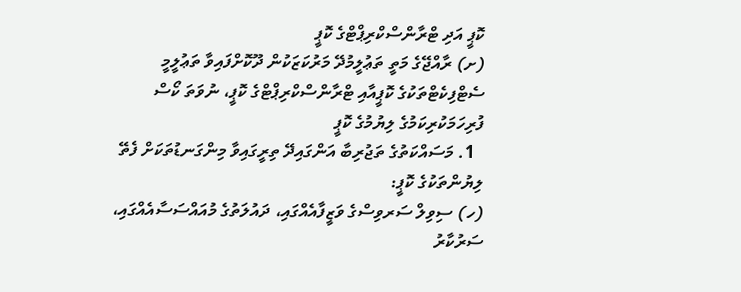ކޮޕީ އަދި ޓްރާންސްކްރިޕްޓްގެ ކޮޕީ
(ށ) ރާއްޖޭގެ މަތީ ތަޢުލީމުދޭ މަރުކަޒަކުން ދޫކޮށްފައިވާ ތަޢުލީމީ ސެޓްފިކެޓްތަކުގެ ކޮޕީއާއި ޓްރާންސްކްރިޕްޓްގެ ކޮޕީ، ނުވަތަ ކޯސް ފުރިހަމަކުރިކަމުގެ ލިޔުމުގެ ކޮޕީ
  1. މަސައްކަތުގެ ތަޖުރިބާ އަންގައިދޭ ތިރީގައިވާ މިންގަނޑުތަކަށް ފެތޭ ލިޔުންތަކުގެ ކޮޕީ:
(ހ) ސިވިލް ސަރވިސްގެ ވަޒީފާއެއްގައި، ދައުލަތުގެ މުއައްސަސާއެއްގައި، ސަރުކާރު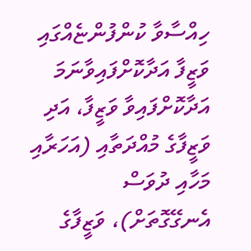ހިއްސާވާ ކުންފުންޏެއްގައި ވަޒީފާ އަދާކޮށްފައިވާނަމަ އަދާކޮށްފައިވާ ވަޒީފާ، އަދި ވަޒީފާގެ މުއްދަތާއި (އަހަރާއި މަހާއި ދުވަސް އެނގޭގޮތަށް)، ވަޒީފާގެ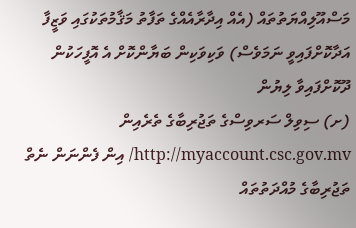މަސްއޫލިއްޔަތުތައް (އެއް އިދާރާއެއްގެ ތަފާތު މަޤާމުތަކުގައި ވަޒީފާ އަދާކޮށްފައިވީ ނަމަވެސް) ވަކިވަކިން ބަޔާންކޮށް އެ އޮފީހަކުން ދޫކޮށްފައިވާ ލިޔުން
(ށ) ސިވިލް ސަރވިސްގެ ތަޖުރިބާގެ ތެރެއިން http://myaccount.csc.gov.mv/ އިން ފެންނަން ނެތް ތަޖުރިބާގެ މުއްދަތުތައް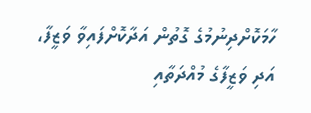ހާމަކޮށްދިނުމުގެ ގޮތުން އަދާކޮށްފައިވާ ވަޒީފާ، އަދި ވަޒީފާގެ މުއްދަތާއި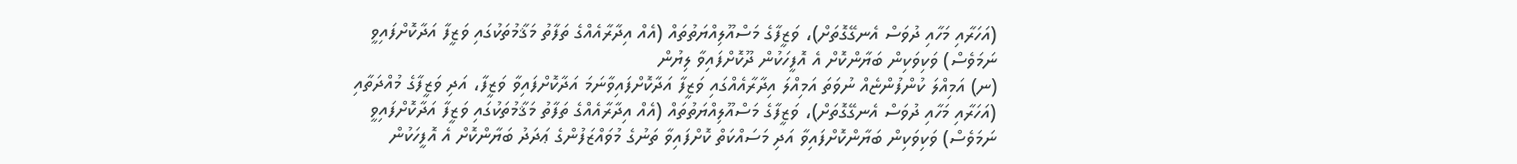(އަހަރާއި މަހާއި ދުވަސް އެނގޭގޮތަށް)، ވަޒީފާގެ މަސްއޫލިއްޔަތުތައް (އެއް އިދާރާއެއްގެ ތަފާތު މަޤާމުތަކުގައި ވަޒީފާ އަދާކޮށްފައިވީ ނަމަވެސް) ވަކިވަކިން ބަޔާންކޮށް އެ އޮފީހަކުން ދޫކޮށްފައިވާ ލިޔުން
(ނ) އަމިއްލަ ކުންފުންޏެއް ނުވަތަ އަމިއްލަ އިދާރާއެއްގައި ވަޒީފާ އަދާކޮށްފައިވާނަމަ އަދާކޮށްފައިވާ ވަޒީފާ، އަދި ވަޒީފާގެ މުއްދަތާއި (އަހަރާއި މަހާއި ދުވަސް އެނގޭގޮތަށް)، ވަޒީފާގެ މަސްއޫލިއްޔަތުތައް (އެއް އިދާރާއެއްގެ ތަފާތު މަޤާމުތަކުގައި ވަޒީފާ އަދާކޮށްފައިވީ ނަމަވެސް) ވަކިވަކިން ބަޔާންކޮށްފައިވާ އަދި މަސައްކަތް ކޮށްފައިވާ ތަނުގެ މުވައްޒަފުންގެ ޢަދަދު ބަޔާންކޮށް އެ އޮފީހަކުން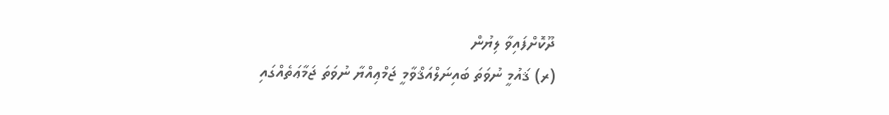ދޫކޮށްފައިވާ ލިޔުން
(ރ) ޤައުމީ ނުވަތަ ބައިނަލްއަޤްވާމީ ޖަމްޢިއްޔާ ނުވަތަ ޖަމާޢަތެއްގައި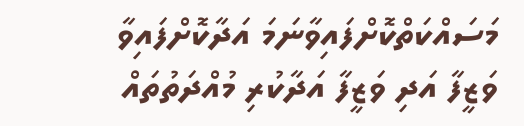މަސައްކަތްކޮށްފައިވާނަމަ އަދާކޮށްފައިވާ ވަޒީފާ އަދި ވަޒީފާ އަދާކުރި މުއްދަތުތައް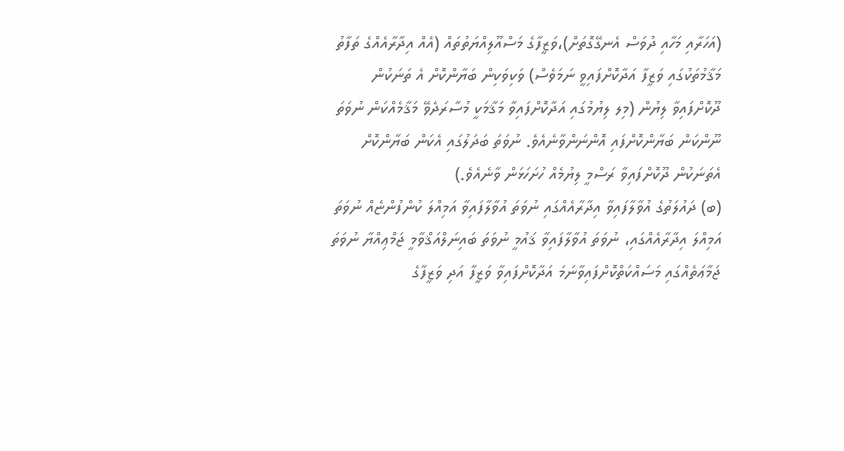(އަހަރާއި މަހާއި ދުވަސް އެނގޭގޮތަށް)،ވަޒީފާގެ މަސްއޫލިއްޔަތުތައް (އެއް އިދާރާއެއްގެ ތަފާތު މަޤާމުތަކުގައި ވަޒީފާ އަދާކޮށްފައިވީ ނަމަވެސް) ވަކިވަކިން ބަޔާންކޮށް އެ ތަނަކުން ދޫކޮށްފައިވާ ލިޔުން (މިލ ލިޔުމުގައި އަދާކޮށްފައިވާ މަޤާމަކީ މުސާރަދެވޭ މަޤާމެއްކަން ނުވަތަ ނޫންކަން ބަޔާންކޮށްފައި އޮންނަންވާނެއެވެ. ނުވަތަ ބަދަލުގައި އެކަން ބަޔާންކޮށް އެތަނަކުން ދޫކޮށްފައިވާ ރަސްމީ ލިޔުމެއް ހުށަހަޅަން ވާނެއެވެ.)
(ބ) ދައުލަތުގެ އުވާލާފައިވާ އިދާރާއެއްގައި ނުވަތަ އުވާލާފައިވާ އަމިއްލަ ކުންފުންޏެއް ނުވަތަ އަމިއްލަ އިދާރާއެއްގައި، ނުވަތަ އުވާލާފައިވާ ޤައުމީ ނުވަތަ ބައިނަލްއަޤްވާމީ ޖަމްޢިއްޔާ ނުވަތަ ޖަމާޢަތެއްގައި މަސައްކަތްކޮށްފައިވާނަމަ އަދާކޮށްފައިވާ ވަޒީފާ އަދި ވަޒީފާގެ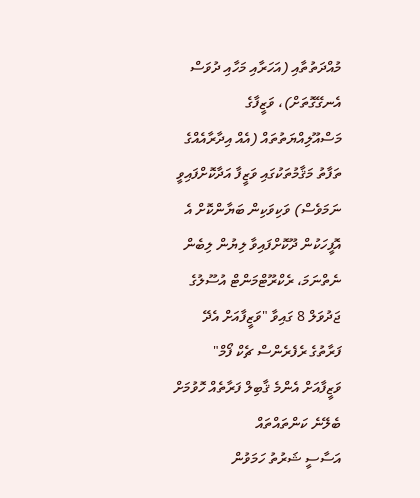މުއްދަތުތާއި (އަހަރާއި މަހާއި ދުވަސް އެނގޭގޮތަށް)، ވަޒީފާގެ މަސްއޫލިއްޔަތުތައް (އެއް އިދާރާއެއްގެ ތަފާތު މަޤާމުތަކުގައި ވަޒީފާ އަދާކޮށްފައިވީ ނަމަވެސް) ވަކިވަކިން ބަޔާންކޮށް އެ އޮފީހަކުން ދޫކޮށްފައިވާ ލިޔުން ލިބެން ނެތްނަމަ، ރެކްރޫޓްމަންޓް އުސޫލުގެ ޖަދުވަލް 8 ގައިވާ "ވަޒީފާއަށް އެދޭ ފަރާތުގެ ރެފެރެންސް ޗެކް ފޯމް"
ވަޒީފާއަށް އެންމެ ޤާބިލް ފަރާތެއް ހޮވުމަށް ބެލޭނެ ކަންތައްތައް
އަސާސީ ޝަރުތު ހަމަވުން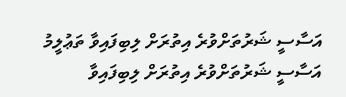އަސާސީ ޝަރުތަށްވުރެ އިތުރަށް ލިބިފައިވާ ތަޢުލީމު
އަސާސީ ޝަރުތަށްވުރެ އިތުރަށް ލިބިފައިވާ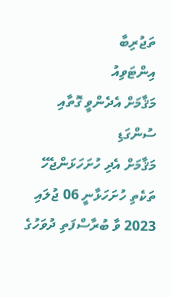ތަޖުރިބާ
އިންޓަވިއު
މަޤާމަށް އެދެންވީ ގޮތާއި ސުންގަޑި
މަޤާމަށް އެދި ހުށަހަޅަންޖެހޭ ތަކެތި ހުށަހަޅާނީ 06 ޖުލައި 2023 ވާ ބުރާސްފަތި ދުވަހުގެ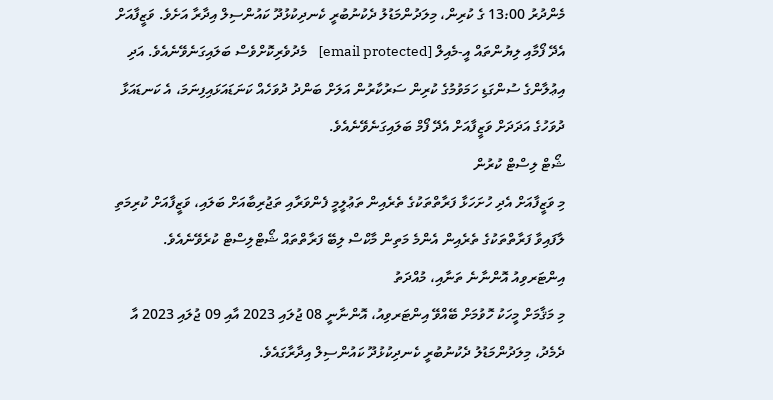މެންދުރު 13:00 ގެ ކުރިން، މިލަދުންމަޑުލު ދެކުނުބުރީ ކެނދިކުޅުދޫ ކައުންސިލް އިދާރާ އަށެވެ. ވަޒީފާއަށް އެދޭ ފޯމާއި ލިޔުންތައް އީ-މެއިލް [email protected]    މެދުވެރިކޮށްވެސް ބަލައިގަނެވޭނެއެވެ. އަދި އިޢުލާންގެ ސުންގަޑި ހަމަވުމުގެ ކުރިން ސަރުކާރުން އަލަށް ބަންދު ދުވަހެއް ކަނަޑައަޅައިފިނަމަ، އެ ކަނޑައަޅާ ދުވަހުގެ އަދަދަށް ވަޒީފާއަށް އެދޭ ފޯމް ބަލައިގަނެވޭނެއެވެ.
ޝޯޓް ލިސްޓް ކުރުން
މި ވަޒީފާއަށް އެދި ހުށަހަޅާ ފަރާތްތަކުގެ ތެރެއިން ތަޢުލީމީ ފެންވަރާއި ތަޖުރިބާއަށް ބަލައި، ވަޒީފާއަށް ކުރިމަތި ލާފައިވާ ފަރާތްތަކުގެ ތެރެއިން އެންމެ މަތިން މާކްސް ލިބޭ ފަރާތްތައް ޝޯޓްލިސްޓް ކުރެވޭނެއެވެ.
އިންޓަރވިއު އޮންނާނެ ތަނާއި، މުއްދަތު
މި މަޤާމަށް މީހަކު ހޮވުމަށް ބޭއްވޭ އިންޓަރވިއު، އޮންނާނީ 08 ޖުލައި 2023 އާއި 09 ޖުލައި 2023 އާ ދެމެދު، މިލަދުންމަޑުލު ދެކުނުބުރީ ކެނދިކުޅުދޫ ކައުންސިލް އިދާރާގައެވެ.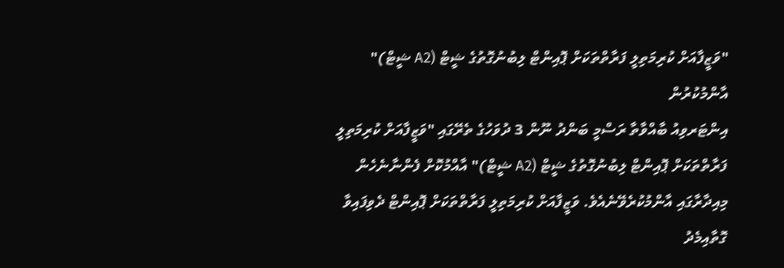"ވަޒީފާއަށް ކުރިމަތިލީ ފަރާތްތަކަށް ޕޮއިންޓް ލިބުނުގޮތުގެ ޝީޓް (A2 ޝީޓް)" އާންމުކުރުން
އިންޓަރވިއު ބާއްވާތާ ރަސްމީ ބަންދު ނޫން 3 ދުވަހުގެ ތެރޭގައި "ވަޒީފާއަށް ކުރިމަތިލީ ފަރާތްތަކަށް ޕޮއިންޓް ލިބުނުގޮތުގެ ޝީޓް (A2 ޝީޓް)" އާއްމުކޮށް ފެންނާނެހެން މިއިދާރާގައި އާންމުކުރެވޭނެއެވެ. ވަޒީފާއަށް ކުރިމަތިލީ ފަރާތްތަކަށް ޕޮއިންޓް ދެވިފައިވާ ގޮތާއިމެދު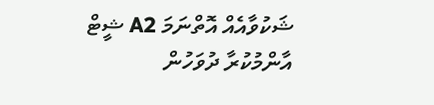ޝަކުވާއެއް އޮތްނަމަ A2 ޝީޓް އާންމުކުރާ ދުވަހުން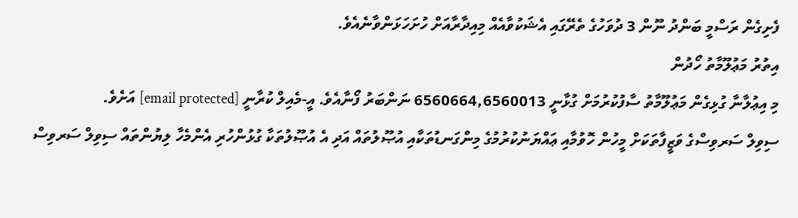ފެށިގެން ރަސްމީ ބަންދު ނޫން 3 ދުވަހުގެ ތެރޭގައި އެޝަކުވާއެއް މިއިދާރާއަށް ހުށަހަޅަންވާނެއެވެ.
އިތުރު މަޢުލޫމާތު ހޯދުން
މި އިޢުލާނާ ގުޅިގެން މަޢުލޫމާތު ސާފުކުރުމަށް ގުޅާނީ 6560664,6560013 ނަންބަރު ފޯނާއެވެ. އީ-މެއިލް ކުރާނީ [email protected] އަށެވެ.
ސިވިލް ސަރވިސްގެ ވަޒީފާތަކަށް މީހުން ހޮވުމާއި ޢައްޔަނުކުރުމުގެ މިންގަނޑުތަކާއި އުޞޫލުތައް އަދި އެ އުޞޫލުތަކާ ގުޅުންހުރި އެންމެހާ ލިޔުންތައް ސިވިލް ސަރވިސް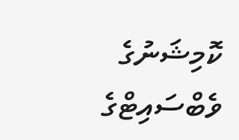ކޮމިޝަނުގެ ވެބްސައިޓްގެ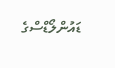ޑައުންލޯޑްސްގެ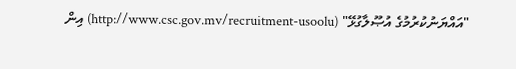"އައްޔަނުކުރުމުގެ އުޞޫލާގުޅޭ" (http://www.csc.gov.mv/recruitment-usoolu) އިން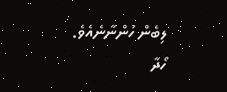ލިބެން ހުންނާނެއެވެ.
ހޯދާ